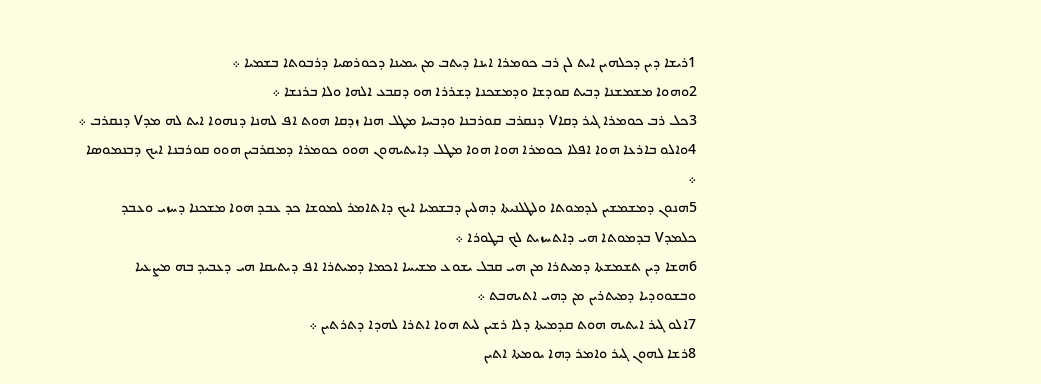1ܪܝܫܐ ܕܝܢ ܕܟܠܗܝܢ ܐܝܬ ܠܢ ܪܒ ܟܘܡܪܐ ܐܝܢܐ ܕܝܬܒ ܡܢ ܝܡܝܢܐ ܕܟܘܪܤܝܐ ܕܪܒܘܬܐ ܒܫܡܝܐ ܀
2ܘܗܘܐ ܡܫܡܫܢܐ ܕܒܝܬ ܩܘܕܫܐ ܘܕܡܫܟܢܐ ܕܫܪܪܐ ܗܘ ܕܩܒܥ ܐܠܗܐ ܘܠܐ ܒܪܢܫܐ ܀
3ܟܠ ܪܒ ܟܘܡܪܐ ܓܝܪ ܕܩܐV ܕܢܩܪܒ ܩܘܪܒܢܐ ܘܕܒܚܐ ܡܛܠ ܗܢܐ ܙܕܩܐ ܗܘܬ ܐܦ ܠܗܢܐ ܕܢܗܘܐ ܐܝܬ ܠܗ ܡܕV ܕܢܩܪܒ ܀
4ܘܐܠܘ ܒܐܪܥܐ ܗܘܐ ܐܦܠܐ ܟܘܡܪܐ ܗܘܐ ܗܘܐ ܡܛܠ ܕܐܝܬܝܗܘܢ ܗܘܘ ܟܘܡܪܐ ܕܡܩܪܒܝܢ ܗܘܘ ܩܘܪܒܢܐ ܐܝܟ ܕܒܢܡܘܤܐ ܀
5ܗܢܘܢ ܕܡܫܡܫܝܢ ܠܕܡܘܬܐ ܘܠܛܠܢܝܬܐ ܕܗܠܝܢ ܕܒܫܡܝܐ ܐܝܟ ܕܐܬܐܡܪ ܠܡܘܫܐ ܟܕ ܥܒܕ ܗܘܐ ܡܫܟܢܐ ܕܚܙܝ ܘܥܒܕ ܟܠܡܕV ܒܕܡܘܬܐ ܗܝ ܕܐܬܚܙܝܬ ܠܟ ܒܛܘܪܐ ܀
6ܗܫܐ ܕܝܢ ܬܫܡܫܬܐ ܕܡܝܬܪܐ ܡܢ ܗܝ ܩܒܠ ܝܫܘܥ ܡܫܝܚܐ ܐܟܡܐ ܕܡܝܬܪܐ ܐܦ ܕܝܬܝܩܐ ܗܝ ܕܥܒܝܕ ܒܗ ܡܨܥܝܐ ܘܒܫܘܘܕܝܐ ܕܡܝܬܪܝܢ ܡܢ ܕܗܝ ܐܬܝܗܒܬ ܀
7ܐܠܘ ܓܝܪ ܐܝܬܝܗ ܗܘܬ ܩܕܡܝܬܐ ܕܠܐ ܪܫܝܢ ܠܝܬ ܗܘܐ ܐܬܪܐ ܠܗܕܐ ܕܬܪܬܝܢ ܀
8ܪܫܐ ܠܗܘܢ ܓܝܪ ܘܐܡܪ ܕܗܐ ܝܘܡܬܐ ܐܬܝܢ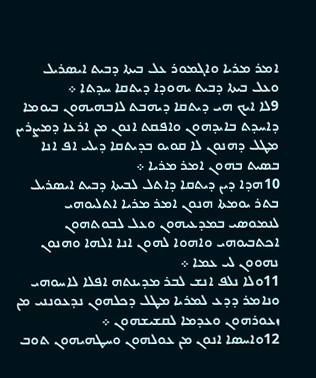ܐܡܪ ܡܪܝܐ ܘܐܓܡܘܪ ܥܠ ܒܝܬܐ ܕܒܝܬ ܐܝܤܪܝܠ ܘܥܠ ܒܝܬܐ ܕܒܝܬ ܝܗܘܕܐ ܕܝܬܩܐ ܚܕܬܐ ܀
9ܠܐ ܐܝܟ ܗܝ ܕܝܬܩܐ ܕܝܗܒܬ ܠܐܒܗܝܗܘܢ ܒܝܘܡܐ ܕܐܚܕܬ ܒܐܝܕܗܘܢ ܘܐܦܩܬ ܐܢܘܢ ܡܢ ܐܪܥܐ ܕܡܨܪܝܢ ܡܛܠ ܕܗܢܘܢ ܠܐ ܩܘܝܘ ܒܕܝܬܩܐ ܕܝܠܝ ܐܦ ܐܢܐ ܒܤܝܬ ܒܗܘܢ ܐܡܪ ܡܪܝܐ ܀
10ܗܕܐ ܕܝܢ ܕܝܬܩܐ ܕܐܬܠ ܠܒܝܬܐ ܕܒܝܬ ܐܝܤܪܝܠ ܒܬܪ ܝܘܡܬܐ ܗܢܘܢ ܐܡܪ ܡܪܝܐ ܐܬܠܝܘܗܝ ܠܢܡܘܤܝ ܒܡܕܥܝܗܘܢ ܘܥܠ ܠܒܘܬܗܘܢ ܐܟܬܒܝܘܗܝ ܘܐܗܘܐ ܠܗܘܢ ܐܢܐ ܐܠܗܐ ܘܗܢܘܢ ܢܗܘܘܢ ܠܝ ܥܡܐ ܀
11ܘܠܐ ܢܠܦ ܐܢܫ ܠܒܪ ܡܕܝܢܬܗ ܐܦܠܐ ܠܐܚܘܗܝ ܘܢܐܡܪ ܕܕܥ ܠܡܪܝܐ ܡܛܠ ܕܟܠܗܘܢ ܢܕܥܘܢܢܝ ܡܢ ܙܥܘܪܗܘܢ ܘܥܕܡܐ ܠܩܫܝܫܗܘܢ ܀
12ܘܐܚܤܐ ܐܢܘܢ ܡܢ ܥܘܠܗܘܢ ܘܚܛܗܝܗܘܢ ܬܘܒ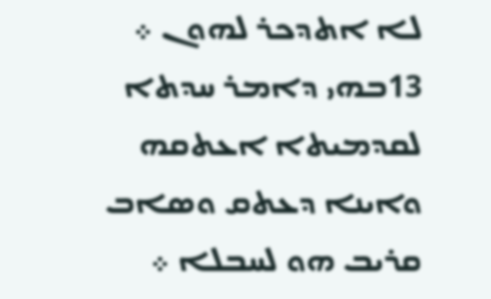ܠܐ ܐܬܕܟܪ ܠܗܘܢ ܀
13ܒܗܝ ܕܐܡܪ ܚܕܬܐ ܠܩܕܡܝܬܐ ܐܥܬܩܗ ܘܐܝܢܐ ܕܥܬܩ ܘܤܐܒ ܩܪܝܒ ܗܘ ܠܚܒܠܐ ܀